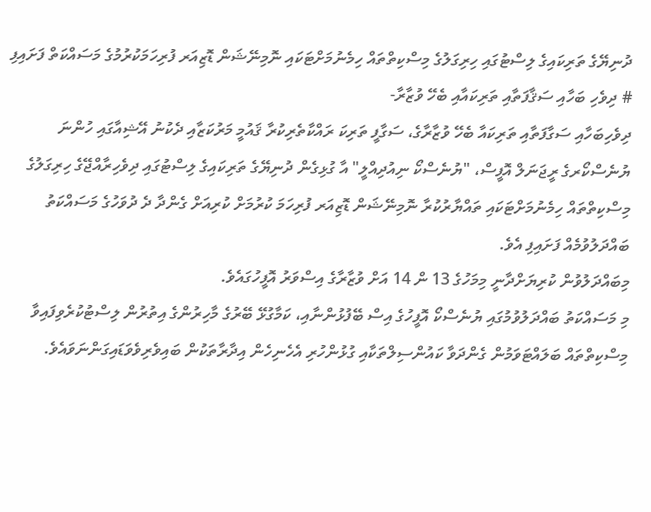ދުނިޔޭގެ ތަރިކައިގެ ލިސްޓުގައި ހިރިގަލުގެ މިސްކިތްތައް ހިމެނުމަށްޓަކައި ނޮމިނޭޝަން ޑޮޒިއަރ ފުރިހަމަކުރުމުގެ މަސައްކަތް ފަށައިފި
# ދިވެހި ބަހާއި ސަޤާފަތާއި ތަރިކައާއި ބެހޭ ވުޒާރާ-
ދިވެހިބަހާއި ސަގާފަތާއި ތަރިކައާ ބެހޭ ވުޒާރާގެ، ސަގާފީ ތަރިކަ ރައްކާތެރިކުރާ ޤައުމީ މަރުކަޒާއި ދެކުނު އޭޝިއާގައި ހުންނަ ޔުނެސްކޯރގެ ރީޖަނަލް އޮފީސް، "ޔުނެސްކޯ ނިއުދިއްލީ" އާ ގުޅިގެން ދުނިޔޭގެ ތަރިކައިގެ ލިސްޓުގައި ދިވެހިރާއްޖޭގެ ހިރިގަލުގެ މިސްކިތްތައް ހިމެނުމަށްޓަކައި ތައްޔާރުކުރާ ނޮމިނޭޝަން ޑޮޒިއަރ ފުރިހަމަ ކުރުމަށް ކުރިއަށް ގެންދާ ދެ ދުވަހުގެ މަސައްކަތު ބައްދަލުވުމެއް ފަށައިފި އެވެ.
މިބައްދަލުވުން ކުރިޔަށްދާނީ މިމަހުގެ 13 ން 14 އަށް ވުޒާރާގެ އިސްވަރު އޮފީހުގައެވެ.
މި މަސައްކަތު ބައްދަލުވުމުގައި ޔުނެސްކޯ އޮފީހުގެ އިސް ބޭފުޅުންނާއި، ކަމާގުޅޭ ބޭރުގެ މާހިރުންގެ އިތުރުން ލިސްޓުކުރެވިފައިވާ މިސްކިތްތައް ބަލައްޓަވަމުން ގެންދަވާ ކައުންސިލްތަކާއި ގުޅުންހުރި އެހެނިހެން އިދާރާތަކުން ބައިވެރިވެވަޑައިގަންނަވައެވެ.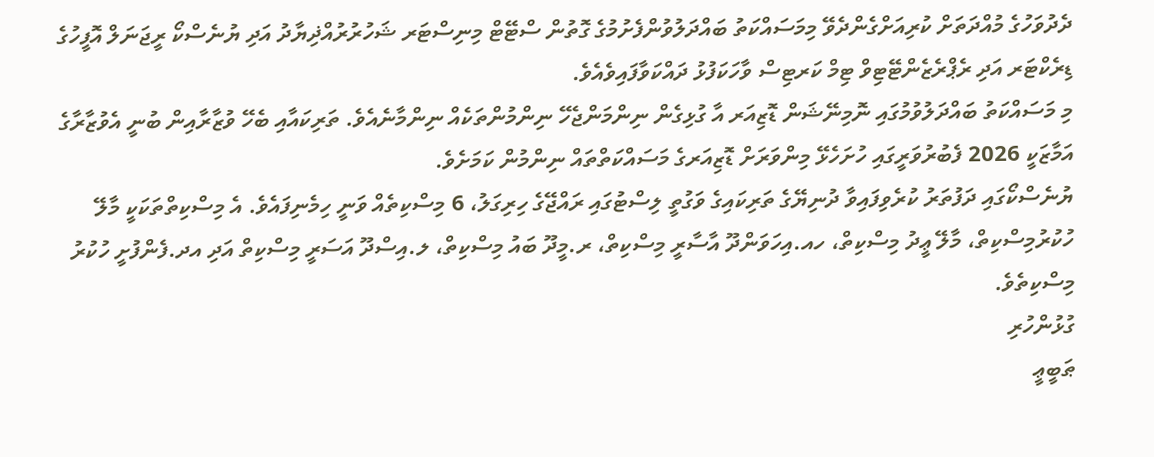ދެދުވަހުގެ މުއްދަތަށް ކުރިއަށްގެންދެވޭ މިމަސައްކަތު ބައްދަލުވުންފެށުމުގެ ގޮތުން ސްޓޭޓް މިނިސްޓަރ ޝަހުރުރުއްޛިޔާދު އަދި ޔުނެސްކޯ ރީޖަނަލް އޮފީހުގެ ޑިރެކްޓަރ އަދި ރެޕްރެޒެންޓޭޓިވް ޓިމް ކަރޓިސް ވާހަކަފުޅު ދައްކަވާފައިވެއެވެ.
މި މަސައްކަތު ބައްދަލުވުމުގައި ނޮމިނޭޝަން ޑޮޒިއަރ އާ ގުޅިގެން ނިންމަންޖެހޭ ނިންމުންތަކެއް ނިންމާނެއެވެ. ތަރިކައާއި ބެހޭ ވުޒާރާއިން ބުނީ އެވުޒާރާގެ އަމާޒަކީ 2026 ފެބުރުވަރީގައި ހުށަހެޅޭ މިންވަރަށް ޑޮޒިއަރގެ މަސައްކަތްތައް ނިންމުން ކަމަށެވެ.
ޔުނެސްކޯގައި ދަފުތަރު ކުރެވިފައިވާ ދުނިޔޭގެ ތަރިކައިގެ ވަގުތީ ލިސްޓުގައި ރައްޖޭގެ ހިރިގަލު، 6 މިސްކިތެއް ވަނީ ހިމެނިފައެވެ. އެ މިސްކިތްތަކަކީ މާލޭ ހުކުރުމިސްކިތް، މާލޭ ޢީދު މިސްކިތް، ހއ.އިހަވަންދޫ އާސާރީ މިސްކިތް، ރ.މީދޫ ބައު މިސްކިތް، ލ.އިސްދޫ އަސަރީ މިސްކިތް އަދި އދ.ފެންފުށީ ހުކުރު މިސްކިތެވެ.
ގުޅުންހުރި
ޠަބީޢީ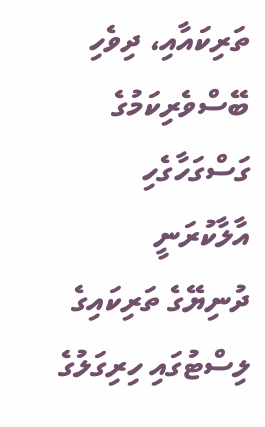ތަރިކައާއި، ދިވެހި ބޭސްވެރިކަމުގެ ގަސްގަހާގެހި އާލާކުރަނީ
ދުނިޔޭގެ ތަރިކައިގެ ލިސްޓުގައި ހިރިގަލުގެ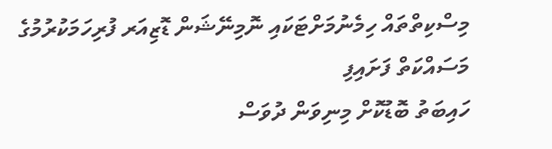މިސްކިތްތައް ހިމެނުމަށްޓަކައި ނޮމިނޭޝަން ޑޮޒިއަރ ފުރިހަމަކުރުމުގެ މަސައްކަތް ފަށައިފި
ހައިބަތު ބޮޑުކޮށް މިނިވަން ދުވަސް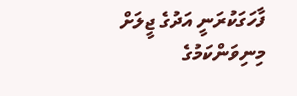ފާހަގަކުރަނީ އަދުގެ ޖީލަށް މިނިވަންކަމުގެ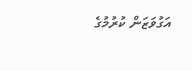އަގުވަޒަން ކުރުމުގެ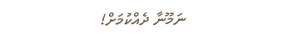ނަމޫނާ ދެއްކުމަށް!